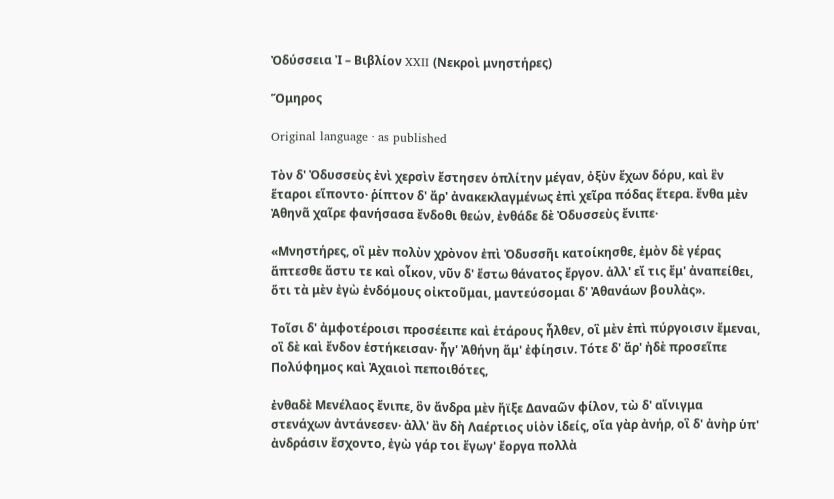Ὀδύσσεια Ἰ – Βιβλίον XXII (Νεκροὶ μνηστήρες)

Ὅμηρος

Original language · as published

Τὸν δ' Ὀδυσσεὺς ἐνὶ χερσὶν ἔστησεν ὁπλίτην μέγαν, ὀξὺν ἔχων δόρυ, καὶ ἓν ἕταροι εἵποντο· ῥίπτον δ' ἄρ' ἀνακεκλαγμένως ἐπὶ χεῖρα πόδας ἕτερα. ἔνθα μὲν Ἀθηνᾶ χαῖρε φανήσασα ἔνδοθι θεών, ἐνθάδε δὲ Ὀδυσσεὺς ἔνιπε·

«Μνηστήρες, οἳ μὲν πολὺν χρὸνον ἐπὶ Ὀδυσσῆι κατοίκησθε, ἐμὸν δὲ γέρας ἅπτεσθε ἄστυ τε καὶ οἶκον, νῦν δ' ἔστω θάνατος ἔργον. ἀλλ' εἴ τις ἔμ' ἀναπείθει, ὅτι τὰ μὲν ἐγὼ ἐνδόμους οἰκτοῦμαι, μαντεύσομαι δ' Ἀθανάων βουλὰς».

Τοῖσι δ' ἀμφοτέροισι προσέειπε καὶ ἑτάρους ἦλθεν, οἳ μὲν ἐπὶ πύργοισιν ἔμεναι, οἳ δὲ καὶ ἔνδον ἑστήκεισαν· ἦγ' Ἀθήνη ἅμ' ἐφίησιν. Τότε δ' ἄρ' ἠδὲ προσεῖπε Πολύφημος καὶ Ἀχαιοὶ πεποιθότες,

ἐνθαδὲ Μενέλαος ἔνιπε, ὃν ἄνδρα μὲν ἤϊξε Δαναῶν φίλον, τὼ δ' αἴνιγμα στενάχων ἀντάνεσεν· ἀλλ' ἂν δὴ Λαέρτιος υἱὸν ἰδείς, οἵα γὰρ ἀνήρ, οἳ δ' ἀνὴρ ὑπ' ἀνδράσιν ἔσχοντο, ἐγὼ γάρ τοι ἔγωγ' ἔοργα πολλὰ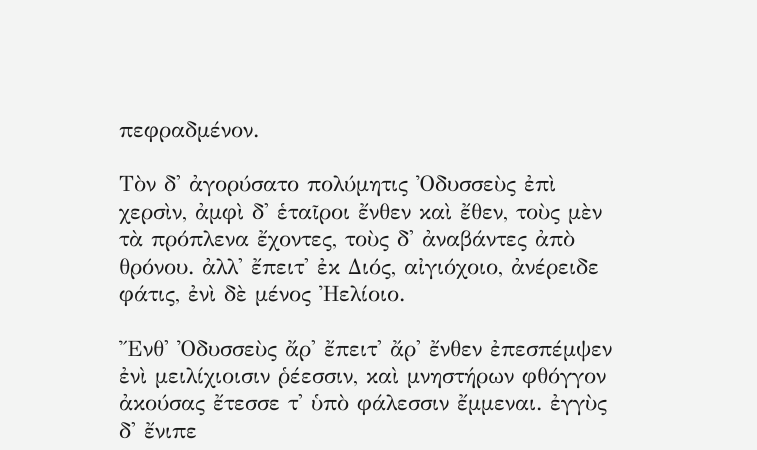πεφραδμένον.

Τὸν δ' ἀγορύσατο πολύμητις Ὀδυσσεὺς ἐπὶ χερσὶν, ἀμφὶ δ' ἑταῖροι ἔνθεν καὶ ἔθεν, τοὺς μὲν τὰ πρόπλενα ἔχοντες, τοὺς δ' ἀναβάντες ἀπὸ θρόνου. ἀλλ' ἔπειτ' ἐκ Διός, αἰγιόχοιο, ἀνέρειδε φάτις, ἐνὶ δὲ μένος Ἠελίοιο.

Ἔνθ' Ὀδυσσεὺς ἄρ' ἔπειτ' ἄρ' ἔνθεν ἐπεσπέμψεν ἐνὶ μειλίχιοισιν ῥέεσσιν, καὶ μνηστήρων φθόγγον ἀκούσας ἔτεσσε τ' ὑπὸ φάλεσσιν ἔμμεναι. ἐγγὺς δ' ἔνιπε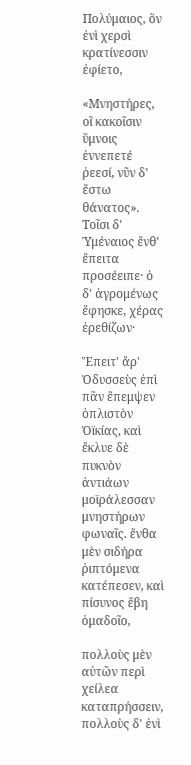Πολύμαιος, ὃν ἐνὶ χερσὶ κρατίνεσσιν ἐφίετο,

«Μνηστήρες, οἳ κακοῖσιν ὕμνοις ἐννεπετέ ῥεεσί, νῦν δ' ἔστω θάνατος». Τοῖσι δ' Ὑμέναιος ἔνθ' ἔπειτα προσέειπε· ὁ δ' ἀγρομένως ἔφησκε, χέρας ἐρεθίζων·

Ἔπειτ' ἄρ' Ὀδυσσεὺς ἐπὶ πᾶν ἔπεμψεν ὁπλιστὸν Ὀϊκίας, καὶ ἔκλυε δὲ πυκνὸν ἀντιάων μοϊράλεσσαν μνηστήρων φωναῖς. ἔνθα μὲν σιδήρα ῥιπτόμενα κατέπεσεν, καὶ πίσυνος ἔβη ὁμαδοῖο,

πολλοὺς μὲν αὐτῶν περὶ χείλεα καταπρήσσειν, πολλοὺς δ' ἐνὶ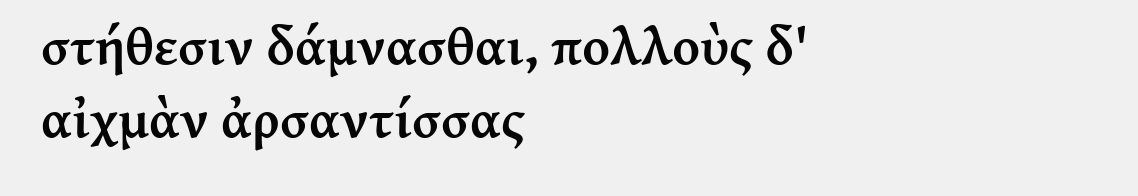στήθεσιν δάμνασθαι, πολλοὺς δ' αἰχμὰν ἀρσαντίσσας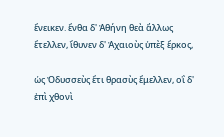ἔνεικεν. ἔνθα δ' Ἀθήνη θεὰ ἄλλως ἔτελλεν, ἴθυνεν δ' Ἀχαιοὺς ὑπὲξ ἕρκος,

ὡς Ὀδυσσεὺς ἔτι θρασὺς ἔμελλεν, οἳ δ' ἐπὶ χθονὶ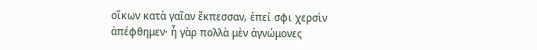οἴκων κατὰ γαῖαν ἔκπεσσαν, ἐπεί σφι χερσὶν ἀπέφθημεν· ἦ γὰρ πολλὰ μὲν ἀγνώμονες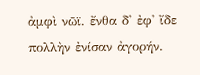ἀμφὶ νῶϊ. ἔνθα δ' ἐφ' ἴδε πολλὴν ἐνίσαν ἀγορήν.